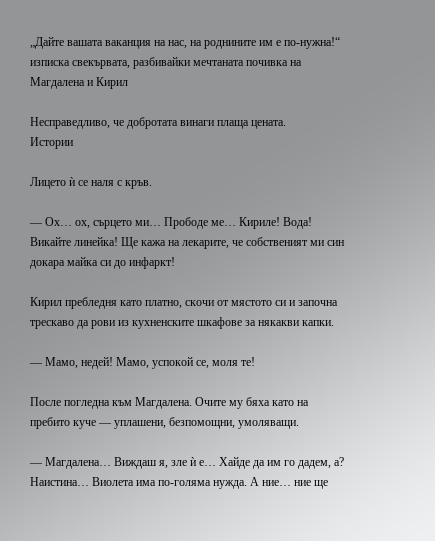„Дайте вашата ваканция на нас, на роднините им е по-нужна!“ изписка свекървата, разбивайки мечтаната почивка на Магдалена и Кирил

Несправедливо, че добротата винаги плаща цената.
Истории

Лицето ѝ се наля с кръв.

— Ох… ох, сърцето ми… Прободе ме… Кириле! Вода! Викайте линейка! Ще кажа на лекарите, че собственият ми син докара майка си до инфаркт!

Кирил пребледня като платно, скочи от мястото си и започна трескаво да рови из кухненските шкафове за някакви капки.

— Мамо, недей! Мамо, успокой се, моля те!

После погледна към Магдалена. Очите му бяха като на пребито куче — уплашени, безпомощни, умоляващи.

— Магдалена… Виждаш я, зле ѝ е… Хайде да им го дадем, а? Наистина… Виолета има по-голяма нужда. А ние… ние ще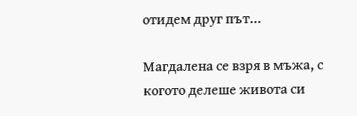отидем друг път…

Магдалена се взря в мъжа, с когото делеше живота си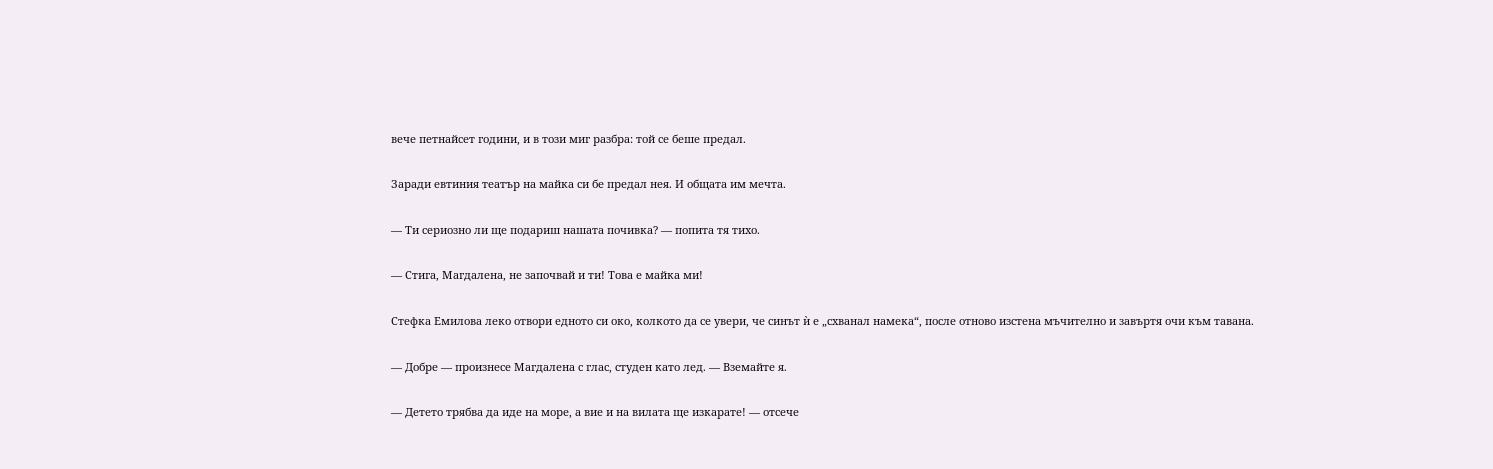вече петнайсет години, и в този миг разбра: той се беше предал.

Заради евтиния театър на майка си бе предал нея. И общата им мечта.

— Ти сериозно ли ще подариш нашата почивка? — попита тя тихо.

— Стига, Магдалена, не започвай и ти! Това е майка ми!

Стефка Емилова леко отвори едното си око, колкото да се увери, че синът ѝ е „схванал намека“, после отново изстена мъчително и завъртя очи към тавана.

— Добре — произнесе Магдалена с глас, студен като лед. — Вземайте я.

— Детето трябва да иде на море, а вие и на вилата ще изкарате! — отсече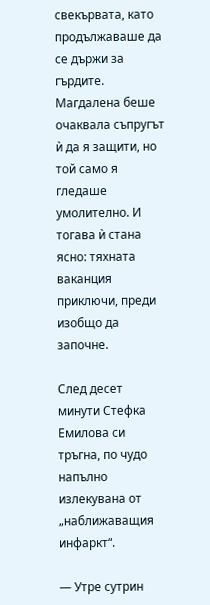свекървата, като продължаваше да се държи за гърдите. Магдалена беше очаквала съпругът ѝ да я защити, но той само я гледаше умолително. И тогава ѝ стана ясно: тяхната ваканция приключи, преди изобщо да започне.

След десет минути Стефка Емилова си тръгна, по чудо напълно излекувана от „наближаващия инфаркт“.

— Утре сутрин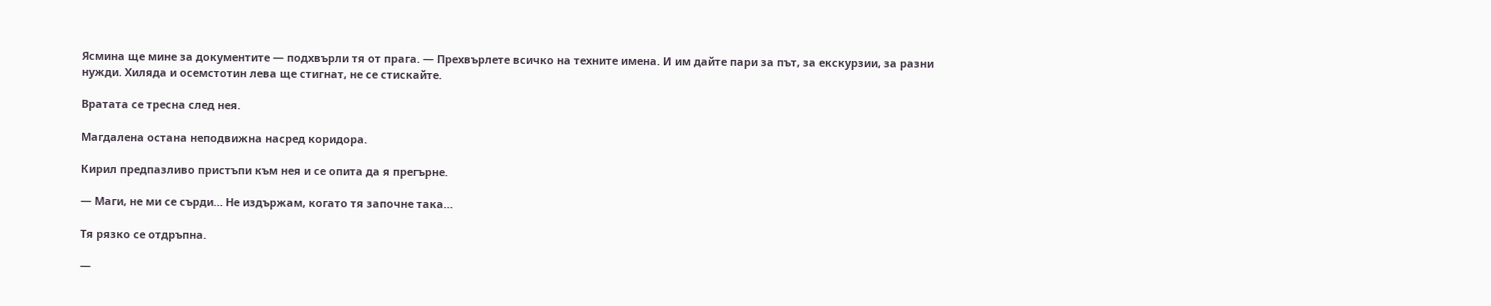Ясмина ще мине за документите — подхвърли тя от прага. — Прехвърлете всичко на техните имена. И им дайте пари за път, за екскурзии, за разни нужди. Хиляда и осемстотин лева ще стигнат, не се стискайте.

Вратата се тресна след нея.

Магдалена остана неподвижна насред коридора.

Кирил предпазливо пристъпи към нея и се опита да я прегърне.

— Маги, не ми се сърди… Не издържам, когато тя започне така…

Тя рязко се отдръпна.

—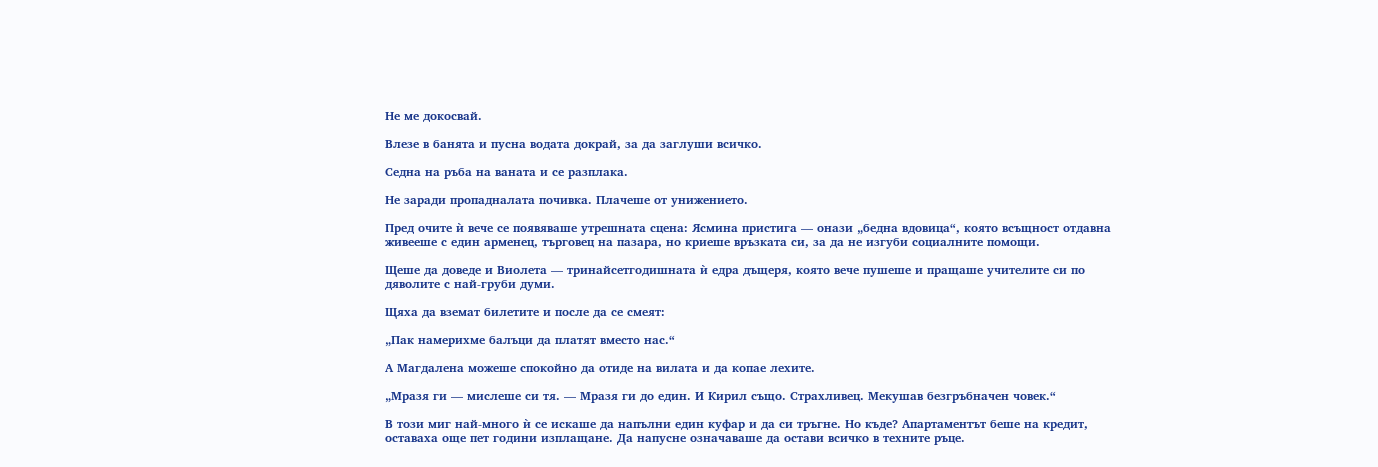Не ме докосвай.

Влезе в банята и пусна водата докрай, за да заглуши всичко.

Седна на ръба на ваната и се разплака.

Не заради пропадналата почивка. Плачеше от унижението.

Пред очите ѝ вече се появяваше утрешната сцена: Ясмина пристига — онази „бедна вдовица“, която всъщност отдавна живееше с един арменец, търговец на пазара, но криеше връзката си, за да не изгуби социалните помощи.

Щеше да доведе и Виолета — тринайсетгодишната ѝ едра дъщеря, която вече пушеше и пращаше учителите си по дяволите с най-груби думи.

Щяха да вземат билетите и после да се смеят:

„Пак намерихме балъци да платят вместо нас.“

А Магдалена можеше спокойно да отиде на вилата и да копае лехите.

„Мразя ги — мислеше си тя. — Мразя ги до един. И Кирил също. Страхливец. Мекушав безгръбначен човек.“

В този миг най-много ѝ се искаше да напълни един куфар и да си тръгне. Но къде? Апартаментът беше на кредит, оставаха още пет години изплащане. Да напусне означаваше да остави всичко в техните ръце.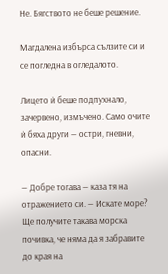Не. Бягството не беше решение.

Магдалена избърса сълзите си и се погледна в огледалото.

Лицето ѝ беше подпухнало, зачервено, измъчено. Само очите ѝ бяха други — остри, гневни, опасни.

— Добре тогава — каза тя на отражението си. — Искате море? Ще получите такава морска почивка, че няма да я забравите до края на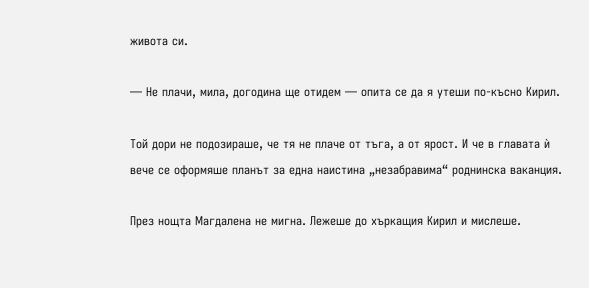живота си.

— Не плачи, мила, догодина ще отидем — опита се да я утеши по-късно Кирил.

Той дори не подозираше, че тя не плаче от тъга, а от ярост. И че в главата ѝ вече се оформяше планът за една наистина „незабравима“ роднинска ваканция.

През нощта Магдалена не мигна. Лежеше до хъркащия Кирил и мислеше.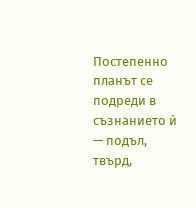Постепенно планът се подреди в съзнанието ѝ — подъл, твърд,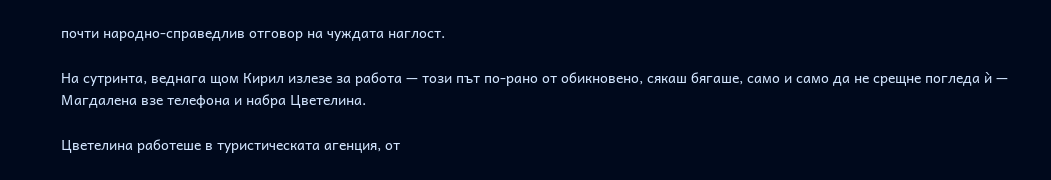почти народно-справедлив отговор на чуждата наглост.

На сутринта, веднага щом Кирил излезе за работа — този път по-рано от обикновено, сякаш бягаше, само и само да не срещне погледа ѝ — Магдалена взе телефона и набра Цветелина.

Цветелина работеше в туристическата агенция, от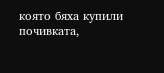която бяха купили почивката,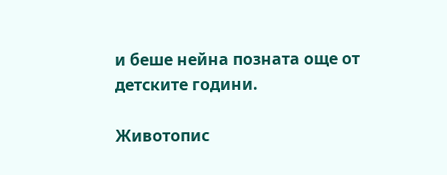и беше нейна позната още от детските години.

Животопис